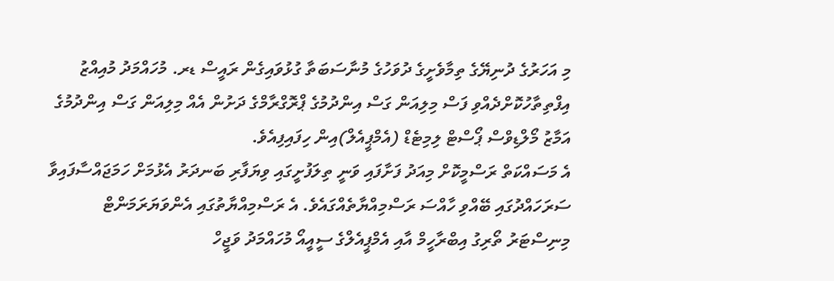މި އަހަރުގެ ދުނިޔޭގެ ތިމާވެށީގެ ދުވަހުގެ މުނާސަބަތާ ގުޅުވައިގެން ރައީސް ޑރ. މުހައްމަދު މުއިއްޒު އިފްތިތާހުކޮށްދެއްވި ފަސް މިލިއަން ގަސް އިންދުމުގެ ޕްރޮގްރާމްގެ ދަށުން އެއް މިލިއަން ގަސް އިންދުމުގެ އަމާޒު މޯލްޑިވްސް ޕޯސްޓް ލިމިޓެޑް (އެމްޕީއެލް)އިން ހިފައިފިއެވެ.
އެ މަސައްކަތް ރަސްމީކޮށް މިއަދު ފަށާފައި ވަނީ ތިލަފުށީގައި ވިޔަފާރި ބަނދަރު އެޅުމަށް ހަމަޖައްސާފައިވާ ސަރަހައްދުގައި ބޭއްވި ހާއްސަ ރަސްމިއްޔާތެއްގައެވެ. އެ ރަސްމިއްޔާތުގައި އެންވަޔަރަމަންޓް މިނިސްޓަރު ތޯރިގު އިބްރާހީމް އާއި އެމްޕީއެލްގެ ސީއީއޯ މުހައްމަދު ވަޖީހް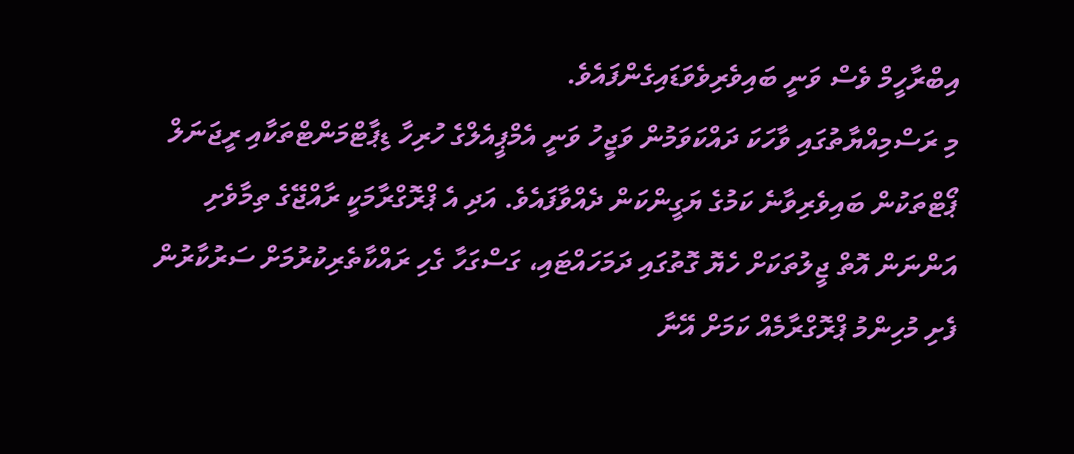އިބްރާހީމް ވެސް ވަނީ ބައިވެރިވެވަޑައިގެންފައެވެ.
މި ރަސްމިއްޔާތުގައި ވާހަކަ ދައްކަވަމުން ވަޖީހު ވަނީ އެމްޕީއެލްގެ ހުރިހާ ޑިޕާޓްމަންޓްތަކާއި ރީޖަނަލް ޕޯޓްތަކުން ބައިވެރިވާނެ ކަމުގެ ޔަގީންކަން ދެއްވާފައެވެ. އަދި އެ ޕްރޮގްރާމަކީ ރާއްޖޭގެ ތިމާވެށި އަންނަން އޮތް ޖީލުތަކަށް ހެޔޮ ގޮތުގައި ދަމަހައްޓައި، ގަސްގަހާ ގެހި ރައްކާތެރިކުރުމަށް ސަރުކާރުން ފެށި މުހިންމު ޕްރޮގްރާމެއް ކަމަށް އޭނާ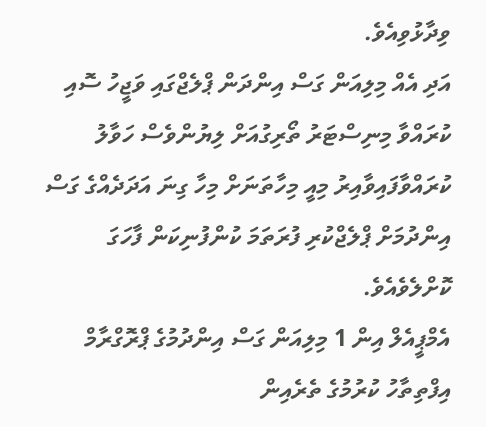ވިދާޅުވިއެވެ.
އަދި އެއް މިލިއަން ގަސް އިންދަން ޕްލެޖްގައި ވަޖީހު ސޮއި ކުރައްވާ މިނިސްޓަރު ތޯރިގުއަށް ލިޔުންވެސް ހަވާލު ކުރައްވާފައިވާއިރު މިއީ މިހާތަނަށް މިހާ ގިނަ އަދަދެއްގެ ގަސް އިންދުމަށް ޕްލެޖްކުރި ފުރަތަމަ ކުންފުނިކަން ފާހަގަ ކޮށްލެވެއެވެ.
އެމްޕީއެލް އިން 1 މިލިއަން ގަސް އިންދުމުގެ ޕްރޮގްރާމް އިފްތިތާހު ކުރުމުގެ ތެރެއިން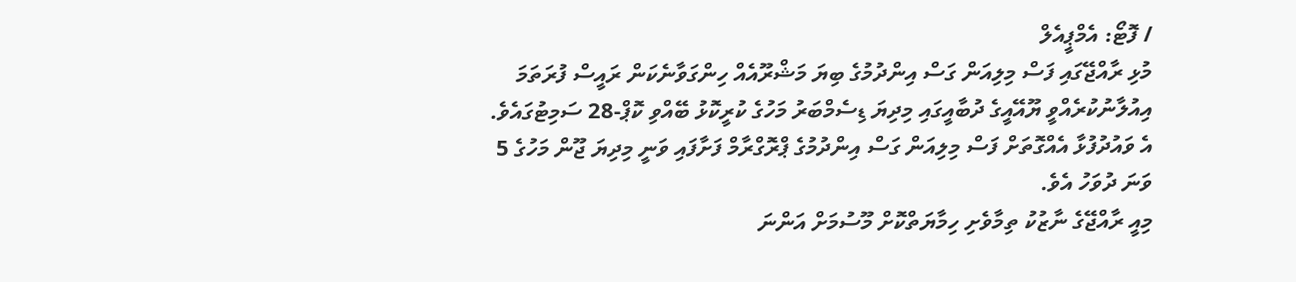/ ފޮޓޯ: އެމްޕީއެލް
މުޅި ރާއްޖޭގައި ފަސް މިލިއަން ގަސް އިންދުމުގެ ބިޔަ މަޝްރޫއެއް ހިންގަވާނެކަން ރައީސް ފުރަތަމަ އިއުލާނުކުރެއްވީ ޔޫއޭއީގެ ދުބާއީގައި މިދިޔަ ޑިސެމްބަރު މަހުގެ ކުރީކޮޅު ބޭއްވި ކޮޕް-28 ސަމިޓުގައެވެ. އެ ވައުދުފުޅާ އެއްގޮތަށް ފަސް މިލިއަން ގަސް އިންދުމުގެ ޕްރޮގްރާމް ފަށާފައި ވަނީ މިދިޔަ ޖޫން މަހުގެ 5 ވަނަ ދުވަހު އެވެ.
މިއީ ރާއްޖޭގެ ނާޒުކު ތިމާވެށި ހިމާޔަތްކޮށް މޫސުމަށް އަންނަ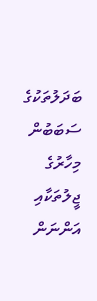ބަދަލުތަކުގެ ސަބަބުން މިހާރުގެ ޖީލުތަކާއި އަންނަން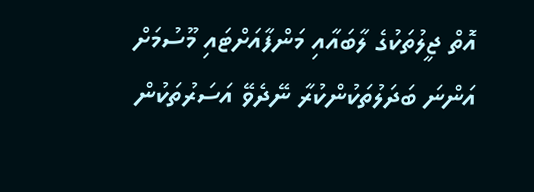އޮތް ޖީލުތަކުގެ ލާބައާއި މަންފާއަށްޓައި މޫސުމަށް އަންނަ ބަދަލުތަކުންކުރާ ނޭދެވޭ އަސަރުތަކުން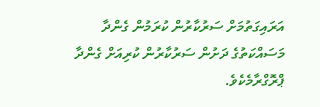އަރައިގަތުމަށް ސަރުކާރުން ކުރަމުން ގެންދާ މަސައްކަތުގެ ދަށުން ސަރުކާރުން ކުރިއަށް ގެންދާ ޕްރޮގްރާމެކެވެ.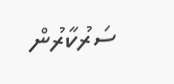ސަރުކާރުން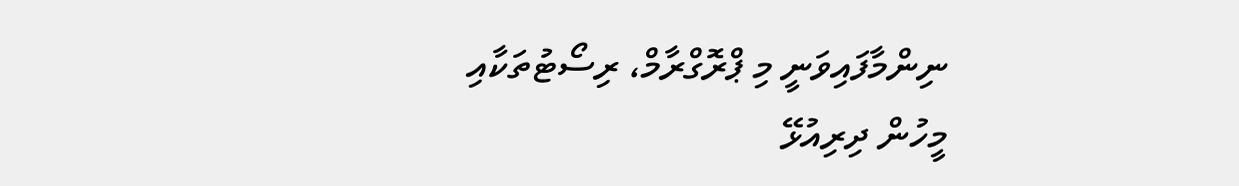ނިންމާފައިވަނީ މި ޕްރޮގްރާމް، ރިސޯޓުތަކާއި މީހުން ދިރިއުޅޭ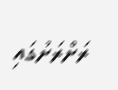ރަށްރަށުގައި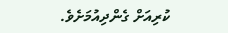ކުރިއަށް ގެންދިއުމަށެވެ.